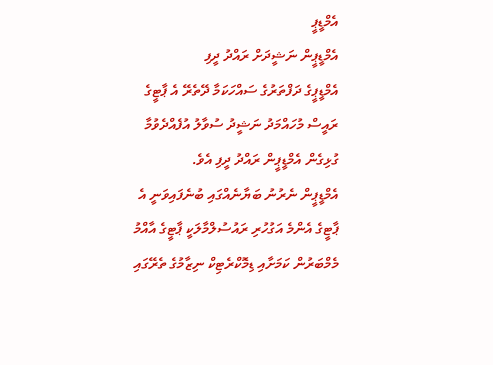އެމްޑީޕީ
އެމްޑީޕީން ނަޝީދަށް ރައްދު ދީފި
އެމްޑީޕީގެ ދަފްތަރުގެ ސައްހަކަމާ ދޭތެރޭ އެ ޕާޓީގެ ރައީސް މުހައްމަދު ނަޝީދު ސުވާލު އުފެއްދެވުމާ ގުޅިގެން އެމްޑީޕީން ރައްދު ދީފި އެވެ.
އެމްޑީޕީން ނެރުނު ބަޔާނެއްގައި ބުނެފައިވަނީ އެ ޕާޓީގެ އެންމެ އަގުހުރި ރައުސުލްމާލަކީ ޕާޓީގެ އާއްމު މެމްބަރުން ކަމަށާއި ޑިމޮކްރެޓިކް ނިޒާމުގެ ތެރޭގައި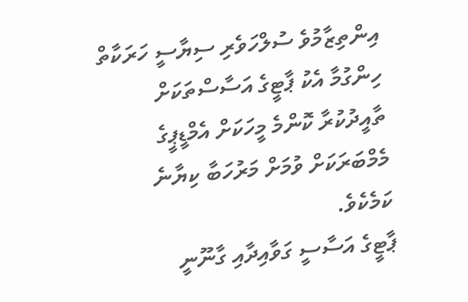އިންތިޒާމުވެ ސުލްހަވެރި ސިޔާސީ ހަރަކާތް ހިންގުމާ އެކު ޕާޓީގެ އަސާސްތަކަށް ތާއީދުކުރާ ކޮންމެ މީހަކަށް އެމްޑީޕީގެ މެމްބަރަކަށް ވުމަށް މަރުހަބާ ކިޔާނެ ކަމެކެވެ.
ޕާޓީގެ އަސާސީ ގަވާއިދާއި ގާނޫނީ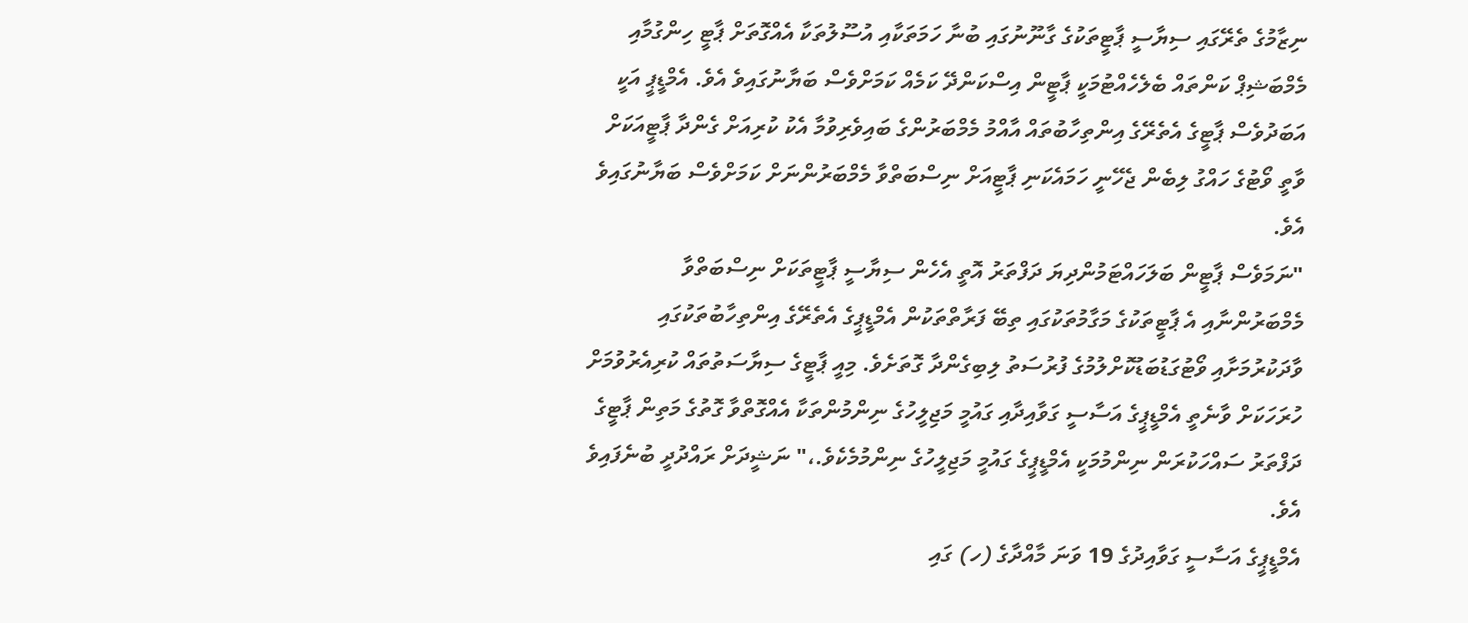ނިޒާމުގެ ތެރޭގައި ސިޔާސީ ޕާޓީތަކުގެ ގާނޫނުގައި ބުނާ ހަމަތަކާއި އުސޫލުތަކާ އެއްގޮތަށް ޕާޓީ ހިންގުމާއި މެމްބަޝިޕް ކަންތައް ބެލެހެއްޓުމަކީ ޕާޓީން އިސްކަންދޭ ކަމެއް ކަމަށްވެސް ބަޔާނުގައިވެ އެވެ. އެމްޑީޕީ އަކީ އަބަދުވެސް ޕާޓީގެ އެތެރޭގެ އިންތިހާބުތައް އާއްމު މެމްބަރުންގެ ބައިވެރިވުމާ އެކު ކުރިއަށް ގެންދާ ޕާޓީއަކަށް ވާތީ ވޯޓުގެ ހައްގު ލިބެން ޖެހޭނީ ހަމައެކަނި ޕާޓީއަށް ނިސްބަތްވާ މެމްބަރުންނަށް ކަމަށްވެސް ބަޔާނުގައިވެ އެވެ.
"ނަމަވެސް ޕާޓީން ބަލަހައްޓަމުންދިޔަ ދަފްތަރު އޮތީ އެހެން ސިޔާސީ ޕާޓީތަކަށް ނިސްބަތްވާ މެމްބަރުންނާއި އެ ޕާޓީތަކުގެ މަގާމުތަކުގައި ތިބޭ ފަރާތްތަކުން އެމްޑީޕީގެ އެތެރޭގެ އިންތިހާބުތަކުގައި ވާދަކުރުމަށާއި ވޯޓުގަޑުބަޑުކޮށްލުމުގެ ފުރުސަތު ލިބިގެންދާ ގޮތަށެވެ. މިއީ ޕާޓީގެ ސިޔާސަތުތައް ކުރިއެރުވުމަށް ހުރަހަކަށް ވާނެތީ އެމްޑީޕީގެ އަސާސީ ގަވާއިދާއި ގައުމީ މަޖިލީހުގެ ނިންމުންތަކާ އެއްގޮތްވާ ގޮތުގެ މަތިން ޕާޓީގެ ދަފްތަރު ސައްހަކުރަން ނިންމުމަކީ އެމްޑީޕީގެ ގައުމީ މަޖިލީހުގެ ނިންމުމެކެވެ.،" ނަޝީދަށް ރައްދުދީ ބުނެފައިވެ އެވެ.
އެމްޑީޕީގެ އަސާސީ ގަވާއިދުގެ 19 ވަނަ މާއްދާގެ (ހ) ގައި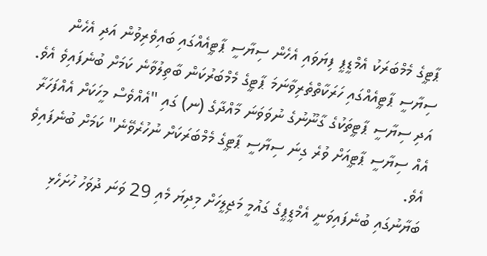ޕާޓީގެ މެމްބަރަކު އެމްޑީޕީ ފިޔަވައި އެހެން ސިޔާސީ ޕާޓީއެއްގައި ބައިވެރިވުން އަދި އެހެން ސިޔާސީ ޕާޓީއެއްގައި ހަރަކާތްތެރިވާނަމަ ޕާޓީގެ މެމްބަރުކަން ބާތިލުވާނެ ކަމަށް ބުނެފައިވެ އެވެ. އަދި ސިޔާސީ ޕާޓީތަކުގެ ގާނޫނުގެ ނުވަވަނަ މާއްދާގެ (ނ) ގައި "އެއްވެސް މީހަކަށް އެއްފަހަރާ އެއް ސިޔާސީ ޕާޓީއަށް ވުރެ ގިނަ ސިޔާސީ ޕާޓީގެ މެމްބަރަކަށް ނުހުރެވޭނެ" ކަމަށް ބުނެފައިވެ އެވެ.
ބަޔާނުގައި ބުނެފައިވަނީ އެމްޑީޕީގެ ގައުމީ މަޖިލީހަށް މިދިޔަ މެއި 29 ވަނަ ދުވަހު ހުށަހެޅި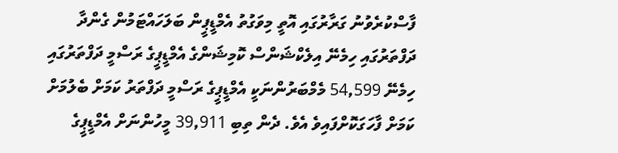ފާސްކުރެވުނު ގަރާރުގައި އޮތީ މިވަގުތު އެމްޑީޕީން ބަލަހައްޓަމުން ގެންދާ ދަފްތަރުގައި ހިމެނޭ އިލެކްޝަންސް ކޮމިޝަންގެ އެމްޑީޕީގެ ރަސްމީ ދަފްތަރުގައި ހިމެނޭ 54,599 މެމްބަރުންނަކީ އެމްޑީޕީގެ ރަސްމީ ދަފްތަރު ކަމަށް ބެލުމަށް ކަމަށް ފާހަގަކޮށްފައިވެ އެވެ. ދެން ތިބި 39,911 މީހުންނަށް އެމްޑީޕީގެ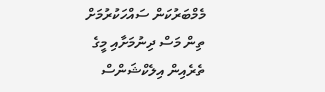މެމްބަރުކަން ސައްހަކުރުމަށް ތިން މަސް ދިނުމަށާއި މީގެ ތެރެއިން އިލެކްޝަންސް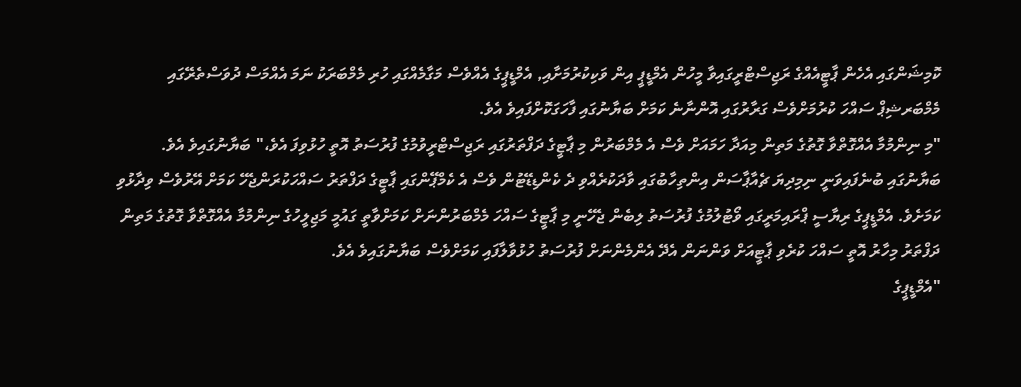ކޮމިޝަންގައި އެހެން ޕާޓީއެއްގެ ރަޖިސްޓްރީގައިވާ މީހުން އެމްޑީޕީ އިން ވަކިކުރުމަށާއި, އެމްޑީޕީގެ އެއްވެސް މަގާމެއްގައި ހުރި މެމްބަރަކު ނަމަ އެއްމަސް ދުވަސްތެރޭގައި މެމްބަރޝިޕް ސައްހަ ކުރުމަށްވެސް ގަރާރުގައި އޮންނާނެ ކަމަށް ބަޔާނުގައި ފާހަގަކޮށްފައިވެ އެވެ.
"މި ނިންމުމާ އެއްގޮތްވާ ގޮތުގެ މަތިން މިއަދާ ހަމައަށް ވެސް އެ މެމްބަރުން މި ޕާޓީގެ ދަފްތަރުގައި ރަޖިސްޓްރީވުމުގެ ފުރުސަތު އޮތީ ހުޅުވިފަ އެވެ،" ބަޔާނުގައިވެ އެވެ.
ބަޔާނުގައި ބުނެފައިވަނީ ނިމިދިޔަ ޗެއާޕާސަން އިންތިހާބުގައި ވާދަކުރެއްވި ދެ ކެންޑިޑޭޓުން ވެސް އެ ކެމްޕޭންގައި ޕާޓީގެ ދަފްތަރު ސައްހަކުރަންޖެހޭ ކަމަށް އޭރުވެސް ވިދާޅުވި ކަމަށެވެ. އެމްޑީޕީގެ ރިޔާސީ ޕްރައިމަރީގައި ވޯޓުލުމުގެ ފުރުސަތު ލިބެން ޖެހޭނީ މި ޕާޓީގެ ސައްހަ މެމްބަރުންނަށް ކަމަށްވާތީ ގައުމީ މަޖިލީހުގެ ނިންމުމާ އެއްގޮތްވާ ގޮތުގެ މަތިން ދަފްތަރު މިހާރު އޮތީ ސައްހަ ކުރެވި ޕާޓީއަށް ވަންނަން އެދޭ އެންމެންނަށް ފުރުސަތު ހުޅުވާލާފައި ކަމަށްވެސް ބަޔާނުގައިވެ އެވެ.
"އެމްޑީޕީގެ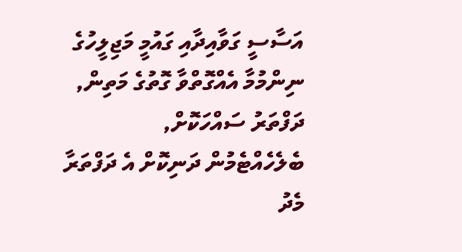އަސާސީ ގަވާއިދާއި ގައުމީ މަޖިލީހުގެ ނިންމުމާ އެއްގޮތްވާ ގޮތުގެ މަތިން, ދަފްތަރު ސައްހަކޮށް, ބެލެހެއްޓެމުން ދަނިކޮށް އެ ދަފްތަރާ މެދު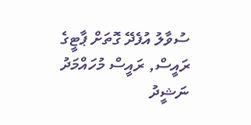ސުވާލު އުފެދޭ ގޮތަށް ޕާޓީގެ ރައީސް, ރައީސް މުހައްމަދު ނަޝީދު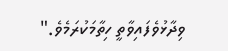ވިދާޅުވެފައިވާތީ ހިތާމަކުރަމެވެ."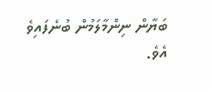ބަޔާން ނިންމާލަމުން ބުނެފައިވެ އެވެ.